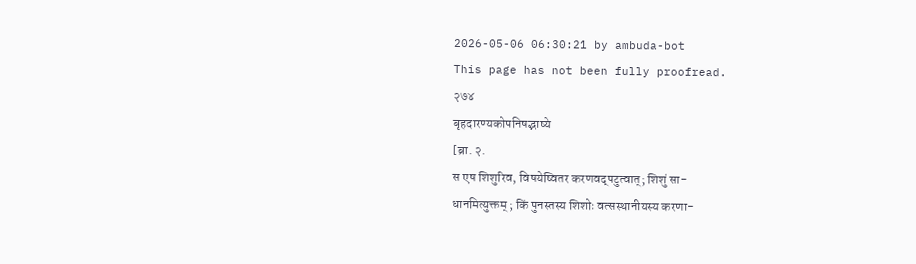2026-05-06 06:30:21 by ambuda-bot
This page has not been fully proofread.
२७४
बृहदारण्यकोपनिषद्भाष्ये
[ब्रा. २.
स एष शिशुरिव, विषयेष्वितर करणवद्पटुत्वात्; शिशुं सा-
धानमित्युक्तम् ; किं पुनस्तस्य शिशोः वत्सस्थानीयस्य करणा-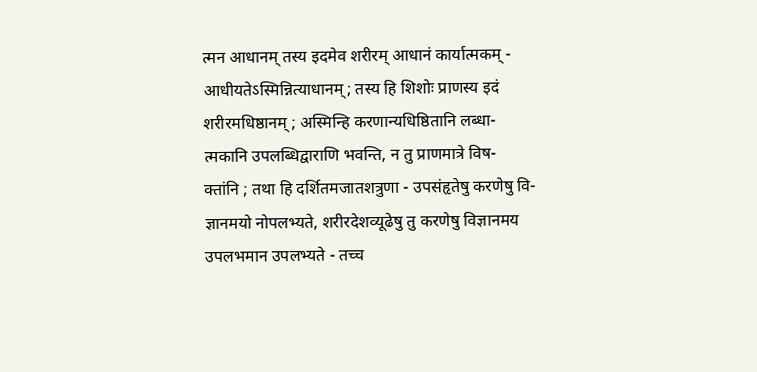त्मन आधानम् तस्य इदमेव शरीरम् आधानं कार्यात्मकम् -
आधीयतेऽस्मिन्नित्याधानम्; तस्य हि शिशोः प्राणस्य इदं
शरीरमधिष्ठानम् ; अस्मिन्हि करणान्यधिष्ठितानि लब्धा-
त्मकानि उपलब्धिद्वाराणि भवन्ति, न तु प्राणमात्रे विष-
क्तांनि ; तथा हि दर्शितमजातशत्रुणा - उपसंहृतेषु करणेषु वि-
ज्ञानमयो नोपलभ्यते, शरीरदेशव्यूढेषु तु करणेषु विज्ञानमय
उपलभमान उपलभ्यते - तच्च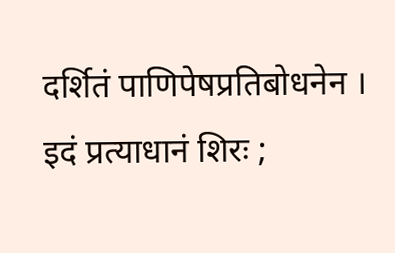दर्शितं पाणिपेषप्रतिबोधनेन ।
इदं प्रत्याधानं शिरः ;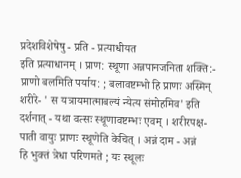प्रदेशविशेषेषु - प्रति - प्रत्याधीयत
इति प्रत्याधानम् । प्राण: स्थूणा अन्नपानजनिता शक्ति:-
प्राणो बलमिति पर्याय: ; बलावष्टम्भो हि प्राणः अस्मिन्
शरीरे- ' स यत्रायमात्माबल्यं न्येत्य संमोहमिव' इति
दर्शनात् - यथा वत्सः स्थूणावष्टम्भः एवम् । शरीरपक्ष-
पाती वायुः प्राणः स्थूणेति केचित् । अन्नं दाम - अन्नं
हि भुक्तं त्रेधा परिणमते ; यः स्थूलः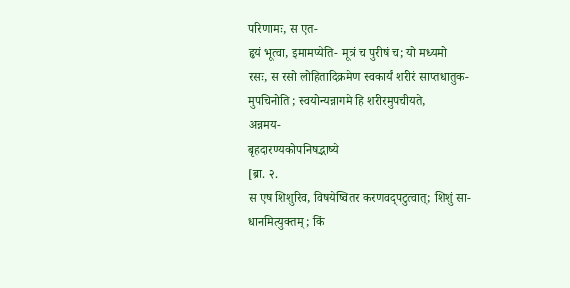परिणामः, स एत-
हृयं भूत्वा, इमामप्येति- मूत्रं च पुरीषं च; यो मध्यमो
रसः, स रसो लोहितादिक्रमेण स्वकार्यं शरीरं साप्तधातुक-
मुपचिनोति ; स्वयोन्यन्नागमे हि शरीरमुपचीयते,
अन्नमय-
बृहदारण्यकोपनिषद्भाष्ये
[ब्रा. २.
स एष शिशुरिव, विषयेष्वितर करणवद्पटुत्वात्; शिशुं सा-
धानमित्युक्तम् ; किं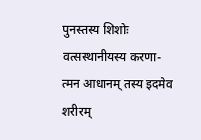पुनस्तस्य शिशोः वत्सस्थानीयस्य करणा-
त्मन आधानम् तस्य इदमेव शरीरम्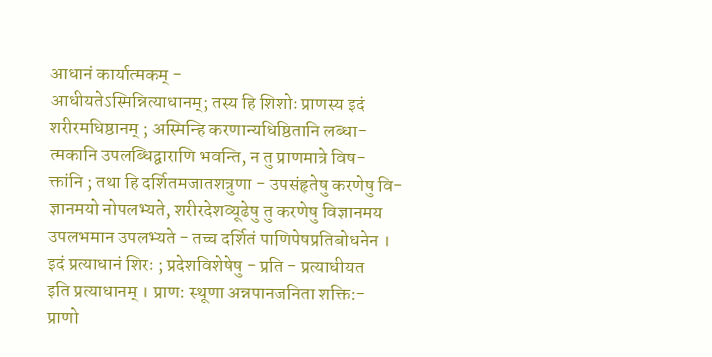आधानं कार्यात्मकम् -
आधीयतेऽस्मिन्नित्याधानम्; तस्य हि शिशोः प्राणस्य इदं
शरीरमधिष्ठानम् ; अस्मिन्हि करणान्यधिष्ठितानि लब्धा-
त्मकानि उपलब्धिद्वाराणि भवन्ति, न तु प्राणमात्रे विष-
क्तांनि ; तथा हि दर्शितमजातशत्रुणा - उपसंहृतेषु करणेषु वि-
ज्ञानमयो नोपलभ्यते, शरीरदेशव्यूढेषु तु करणेषु विज्ञानमय
उपलभमान उपलभ्यते - तच्च दर्शितं पाणिपेषप्रतिबोधनेन ।
इदं प्रत्याधानं शिरः ; प्रदेशविशेषेषु - प्रति - प्रत्याधीयत
इति प्रत्याधानम् । प्राण: स्थूणा अन्नपानजनिता शक्ति:-
प्राणो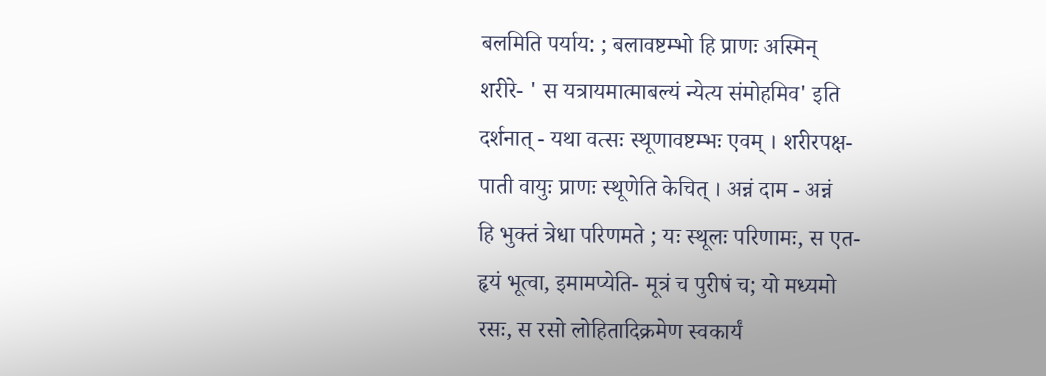बलमिति पर्याय: ; बलावष्टम्भो हि प्राणः अस्मिन्
शरीरे- ' स यत्रायमात्माबल्यं न्येत्य संमोहमिव' इति
दर्शनात् - यथा वत्सः स्थूणावष्टम्भः एवम् । शरीरपक्ष-
पाती वायुः प्राणः स्थूणेति केचित् । अन्नं दाम - अन्नं
हि भुक्तं त्रेधा परिणमते ; यः स्थूलः परिणामः, स एत-
हृयं भूत्वा, इमामप्येति- मूत्रं च पुरीषं च; यो मध्यमो
रसः, स रसो लोहितादिक्रमेण स्वकार्यं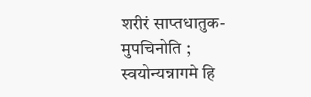शरीरं साप्तधातुक-
मुपचिनोति ; स्वयोन्यन्नागमे हि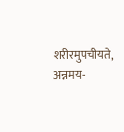शरीरमुपचीयते,
अन्नमय-